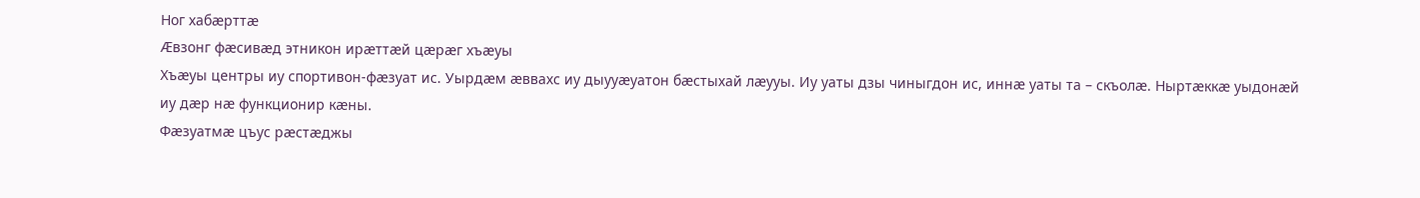Ног хабæрттæ
Æвзонг фæсивæд этникон ирæттæй цæрæг хъæуы
Хъæуы центры иу спортивон-фæзуат ис. Уырдæм æввахс иу дыууæуатон бæстыхай лæууы. Иу уаты дзы чиныгдон ис, иннæ уаты та – скъолæ. Ныртæккæ уыдонæй иу дæр нæ функционир кæны.
Фæзуатмæ цъус рæстæджы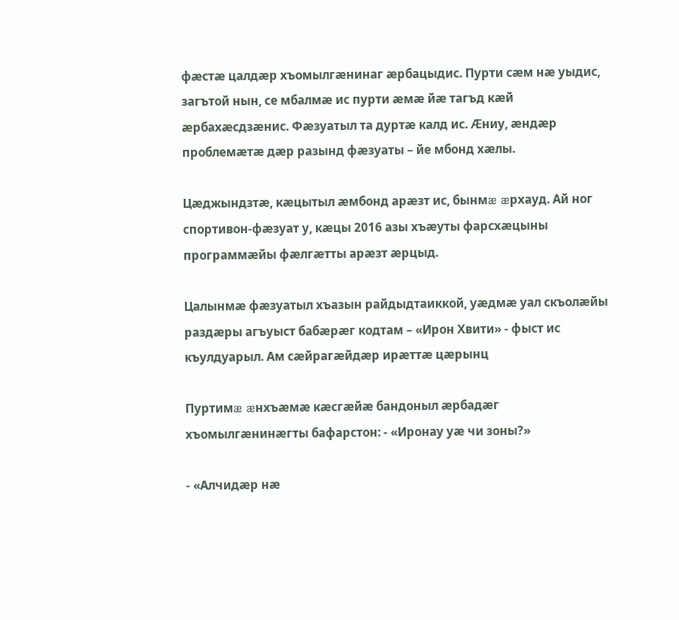фæстæ цалдæр хъомылгæнинаг æрбацыдис. Пурти сæм нæ уыдис, загътой нын, се мбалмæ ис пурти æмæ йæ тагъд кæй æрбахæсдзæнис. Фæзуатыл та дуртæ калд ис. Æниу, æндæр проблемæтæ дæр разынд фæзуаты – йе мбонд хæлы.

Цæджындзтæ, кæцытыл æмбонд арæзт ис, бынмæ æрхауд. Ай ног спортивон-фæзуат у, кæцы 2016 азы хъæуты фарсхæцыны программæйы фæлгæтты арæзт æрцыд.

Цалынмæ фæзуатыл хъазын райдыдтаиккой, уæдмæ уал скъолæйы раздæры агъуыст бабæрæг кодтам – «Ирон Хвити» - фыст ис къулдуарыл. Ам сæйрагæйдæр ирæттæ цæрынц

Пуртимæ æнхъæмæ кæсгæйæ бандоныл æрбадæг хъомылгæнинæгты бафарстон: - «Иронау уæ чи зоны?»

- «Алчидæр нæ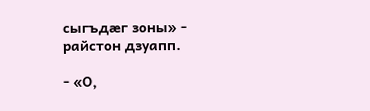сыгъдæг зоны» - райстон дзуапп.

- «О,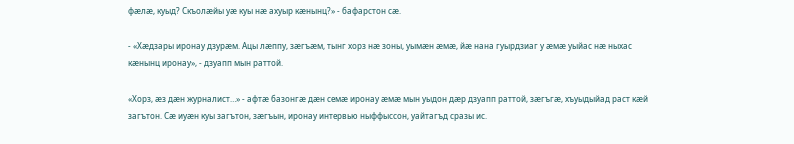фæлæ, куыд? Скъолæйы уæ куы нæ ахуыр кæнынц?» - бафарстон сæ.

- «Хæдзары иронау дзурæм. Ацы лæппу, зæгъæм, тынг хорз нæ зоны, уымæн æмæ, йæ нана гуырдзиаг у æмæ уыйас нæ ныхас кæнынц иронау», - дзуапп мын раттой.

«Хорз, æз дæн журналист…» - афтæ базонгæ дæн семæ иронау æмæ мын уыдон дæр дзуапп раттой, зæгъгæ, хъуыдыйад раст кæй загътон. Сæ иуæн куы загътон, зæгъын, иронау интервью ныффыссон, уайтагъд сразы ис.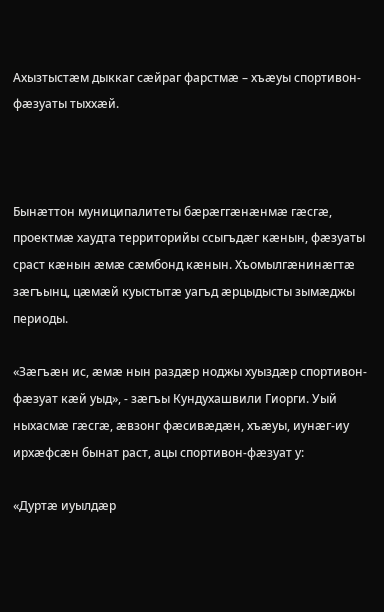Ахызтыстæм дыккаг сæйраг фарстмæ – хъæуы спортивон-фæзуаты тыххæй.



Бынæттон муниципалитеты бæрæггæнæнмæ гæсгæ, проектмæ хаудта территорийы ссыгъдæг кæнын, фæзуаты сраст кæнын æмæ сæмбонд кæнын. Хъомылгæнинæгтæ зæгъынц, цæмæй куыстытæ уагъд æрцыдысты зымæджы периоды.

«Зæгъæн ис, æмæ нын раздæр ноджы хуыздæр спортивон-фæзуат кæй уыд», - зæгъы Кундухашвили Гиорги. Уый ныхасмæ гæсгæ, æвзонг фæсивæдæн, хъæуы, иунæг-иу ирхæфсæн бынат раст, ацы спортивон-фæзуат у:

«Дуртæ иуылдæр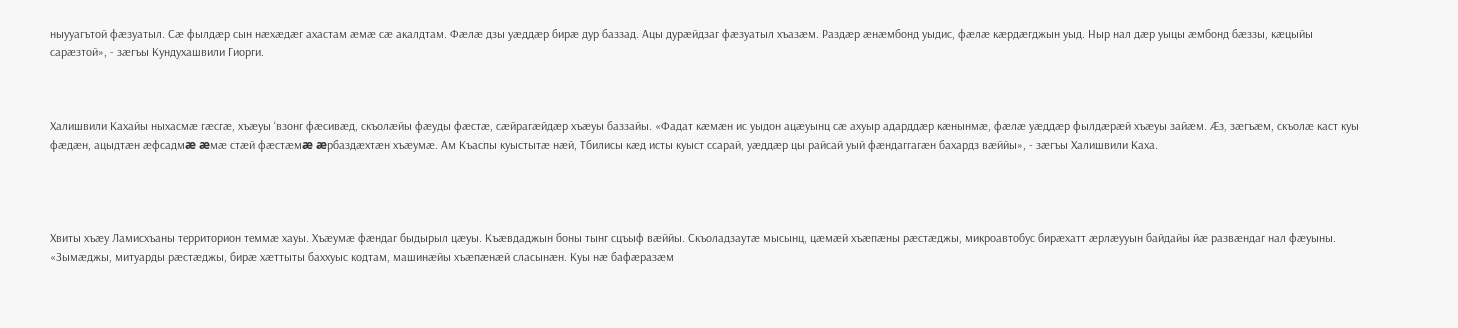ныууагътой фæзуатыл. Сæ фылдæр сын нæхæдæг ахастам æмæ сæ акалдтам. Фæлæ дзы уæддæр бирæ дур баззад. Ацы дурæйдзаг фæзуатыл хъазæм. Раздæр æнæмбонд уыдис, фæлæ кæрдæгджын уыд. Ныр нал дæр уыцы æмбонд бæззы, кæцыйы сарæзтой», - зæгъы Кундухашвили Гиорги.



Халишвили Кахайы ныхасмæ гæсгæ, хъæуы ‘взонг фæсивæд, скъолæйы фæуды фæстæ, сæйрагæйдæр хъæуы баззайы. «Фадат кæмæн ис уыдон ацæуынц сæ ахуыр адарддæр кæнынмæ, фæлæ уæддæр фылдæрæй хъæуы зайæм. Æз, зæгъæм, скъолæ каст куы фæдæн, ацыдтæн æфсадмæ æмæ стæй фæстæмæ æрбаздæхтæн хъæумæ. Ам Къаспы куыстытæ нæй, Тбилисы кæд исты куыст ссарай, уæддæр цы райсай уый фæндаггагæн бахардз вæййы», - зæгъы Халишвили Каха.




Хвиты хъæу Ламисхъаны территорион теммæ хауы. Хъæумæ фæндаг быдырыл цæуы. Къæвдаджын боны тынг сцъыф вæййы. Скъоладзаутæ мысынц, цæмæй хъæпæны рæстæджы, микроавтобус бирæхатт æрлæууын байдайы йæ развæндаг нал фæуыны.
«Зымæджы, митуарды рæстæджы, бирæ хæттыты баххуыс кодтам, машинæйы хъæпæнæй сласынæн. Куы нæ бафæразæм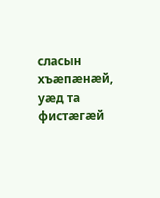сласын хъæпæнæй, уæд та фистæгæй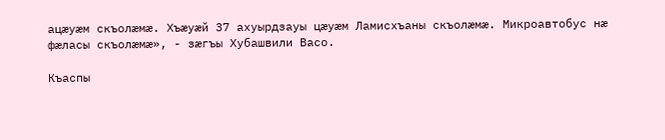ацæуæм скъолæмæ. Хъæуæй 37 ахуырдзауы цæуæм Ламисхъаны скъолæмæ. Микроавтобус нæ фæласы скъолæмæ», - зæгъы Хубашвили Васо.

Къаспы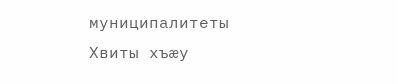муниципалитеты Хвиты хъæу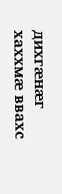дихгæнæг хаххмæ ввахс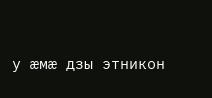у æмæ дзы этникон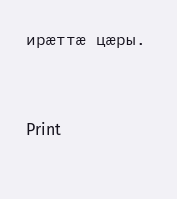ирæттæ цæры.


Print